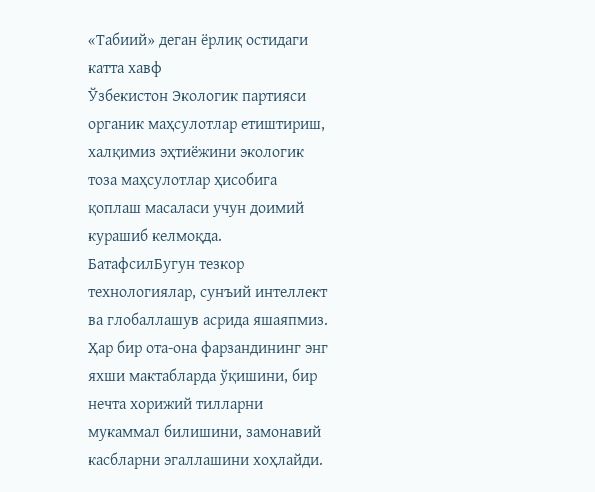«Табиий» деган ёрлиқ остидаги катта хавф
Ўзбекистон Экологик партияси органик маҳсулотлар етиштириш, халқимиз эҳтиёжини экологик тоза маҳсулотлар ҳисобига қоплаш масаласи учун доимий курашиб келмоқда.
БатафсилБугун тезкор технологиялар, сунъий интеллект ва глобаллашув асрида яшаяпмиз. Ҳар бир ота-она фарзандининг энг яхши мактабларда ўқишини, бир нечта хорижий тилларни мукаммал билишини, замонавий касбларни эгаллашини хоҳлайди.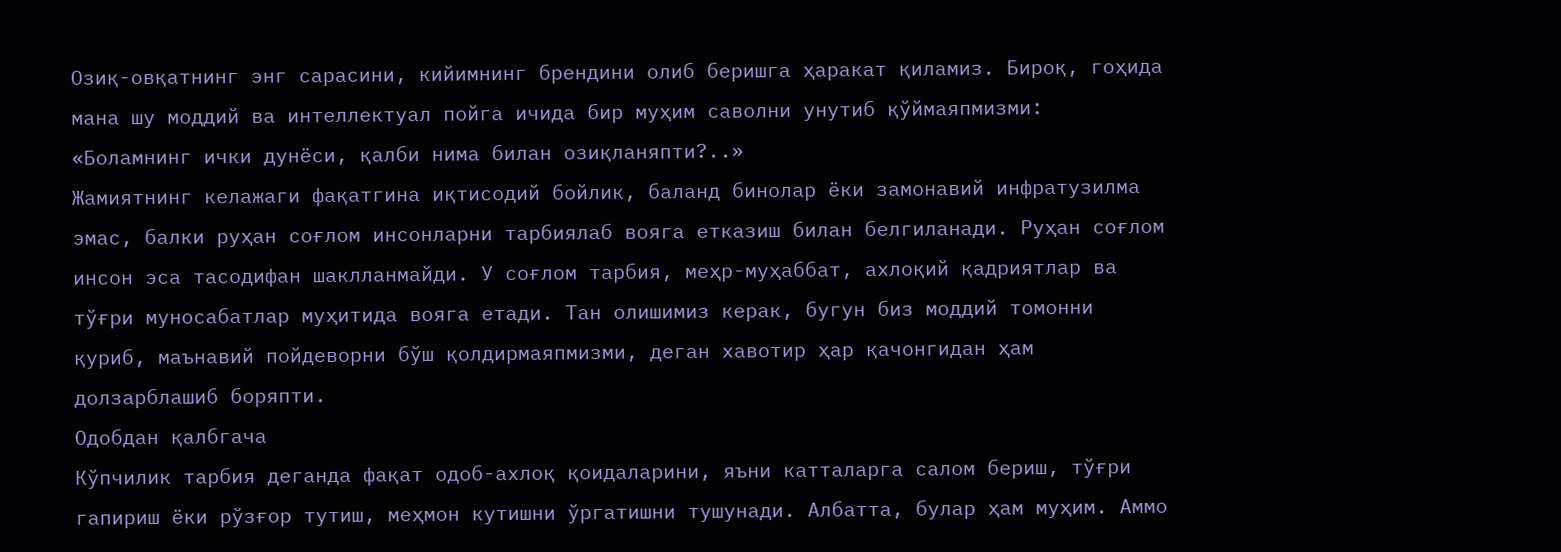Озиқ-овқатнинг энг сарасини, кийимнинг брендини олиб беришга ҳаракат қиламиз. Бироқ, гоҳида мана шу моддий ва интеллектуал пойга ичида бир муҳим саволни унутиб қўймаяпмизми: «Боламнинг ички дунёси, қалби нима билан озиқланяпти?..»
Жамиятнинг келажаги фақатгина иқтисодий бойлик, баланд бинолар ёки замонавий инфратузилма эмас, балки руҳан соғлом инсонларни тарбиялаб вояга етказиш билан белгиланади. Руҳан соғлом инсон эса тасодифан шаклланмайди. У соғлом тарбия, меҳр-муҳаббат, ахлоқий қадриятлар ва тўғри муносабатлар муҳитида вояга етади. Тан олишимиз керак, бугун биз моддий томонни қуриб, маънавий пойдеворни бўш қолдирмаяпмизми, деган хавотир ҳар қачонгидан ҳам долзарблашиб боряпти.
Одобдан қалбгача
Кўпчилик тарбия деганда фақат одоб-ахлоқ қоидаларини, яъни катталарга салом бериш, тўғри гапириш ёки рўзғор тутиш, меҳмон кутишни ўргатишни тушунади. Албатта, булар ҳам муҳим. Аммо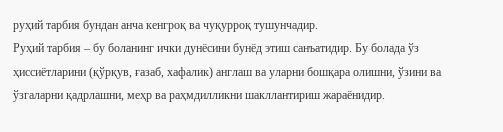руҳий тарбия бундан анча кенгроқ ва чуқурроқ тушунчадир.
Руҳий тарбия – бу боланинг ички дунёсини бунёд этиш санъатидир. Бу болада ўз ҳиссиётларини (қўрқув, ғазаб, хафалик) англаш ва уларни бошқара олишни, ўзини ва ўзгаларни қадрлашни, меҳр ва раҳмдилликни шакллантириш жараёнидир.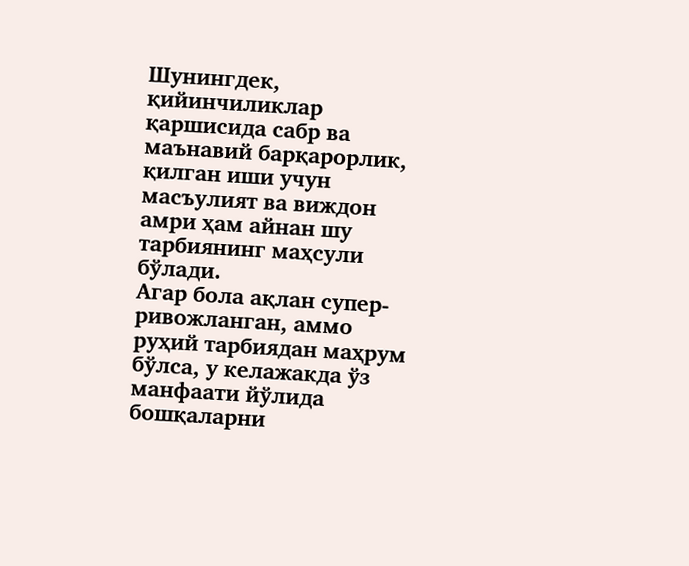Шунингдек, қийинчиликлар қаршисида сабр ва маънавий барқарорлик, қилган иши учун масъулият ва виждон амри ҳам айнан шу тарбиянинг маҳсули бўлади.
Агар бола ақлан супер-ривожланган, аммо руҳий тарбиядан маҳрум бўлса, у келажакда ўз манфаати йўлида бошқаларни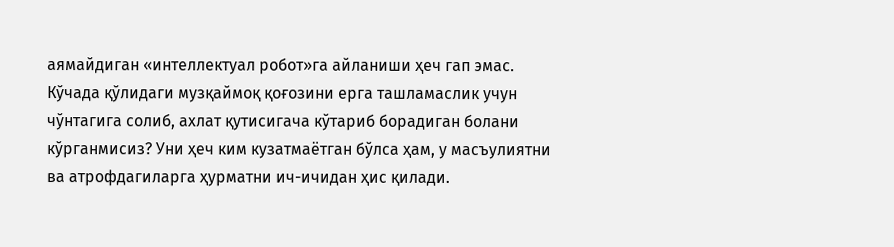аямайдиган «интеллектуал робот»га айланиши ҳеч гап эмас.
Кўчада қўлидаги музқаймоқ қоғозини ерга ташламаслик учун чўнтагига солиб, ахлат қутисигача кўтариб борадиган болани кўрганмисиз? Уни ҳеч ким кузатмаётган бўлса ҳам, у масъулиятни ва атрофдагиларга ҳурматни ич-ичидан ҳис қилади.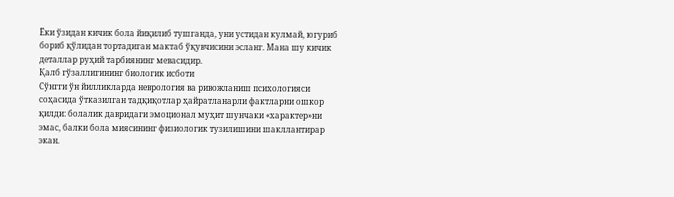Ёки ўзидан кичик бола йиқилиб тушганда, уни устидан кулмай, югуриб бориб қўлидан тортадиган мактаб ўқувчисини эсланг. Мана шу кичик деталлар руҳий тарбиянинг мевасидир.
Қалб гўзаллигининг биологик исботи
Сўнгги ўн йилликларда неврология ва ривожланиш психологияси соҳасида ўтказилган тадқиқотлар ҳайратланарли фактларни ошкор қилди: болалик давридаги эмоционал муҳит шунчаки «характер»ни эмас, балки бола миясининг физиологик тузилишини шакллантирар экан.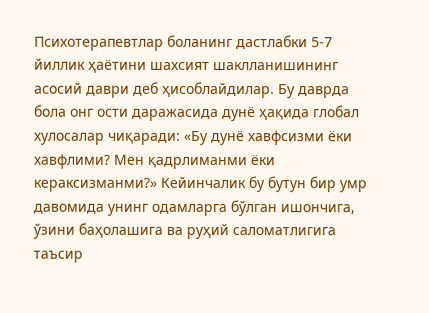Психотерапевтлар боланинг дастлабки 5-7 йиллик ҳаётини шахсият шаклланишининг асосий даври деб ҳисоблайдилар. Бу даврда бола онг ости даражасида дунё ҳақида глобал хулосалар чиқаради: «Бу дунё хавфсизми ёки хавфлими? Мен қадрлиманми ёки кераксизманми?» Кейинчалик бу бутун бир умр давомида унинг одамларга бўлган ишончига, ўзини баҳолашига ва руҳий саломатлигига таъсир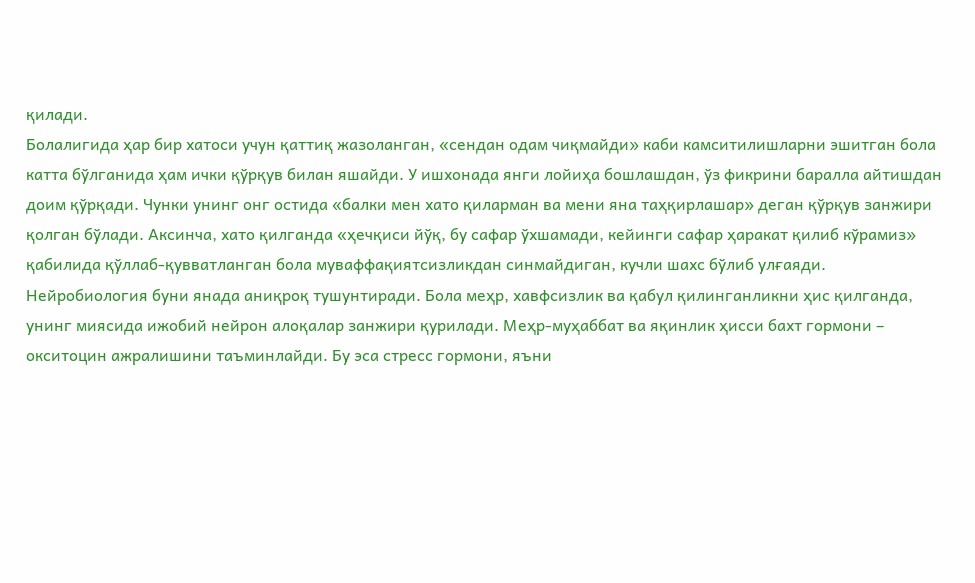қилади.
Болалигида ҳар бир хатоси учун қаттиқ жазоланган, «сендан одам чиқмайди» каби камситилишларни эшитган бола катта бўлганида ҳам ички қўрқув билан яшайди. У ишхонада янги лойиҳа бошлашдан, ўз фикрини баралла айтишдан доим қўрқади. Чунки унинг онг остида «балки мен хато қиларман ва мени яна таҳқирлашар» деган қўрқув занжири қолган бўлади. Аксинча, хато қилганда «ҳечқиси йўқ, бу сафар ўхшамади, кейинги сафар ҳаракат қилиб кўрамиз» қабилида қўллаб-қувватланган бола муваффақиятсизликдан синмайдиган, кучли шахс бўлиб улғаяди.
Нейробиология буни янада аниқроқ тушунтиради. Бола меҳр, хавфсизлик ва қабул қилинганликни ҳис қилганда, унинг миясида ижобий нейрон алоқалар занжири қурилади. Меҳр-муҳаббат ва яқинлик ҳисси бахт гормони – окситоцин ажралишини таъминлайди. Бу эса стресс гормони, яъни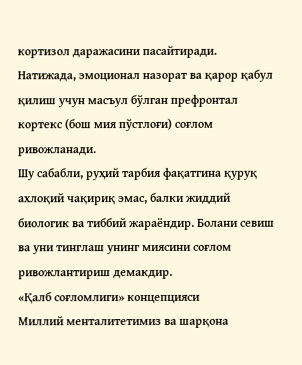кортизол даражасини пасайтиради. Натижада, эмоционал назорат ва қарор қабул қилиш учун масъул бўлган префронтал кортекс (бош мия пўстлоғи) соғлом ривожланади.
Шу сабабли, руҳий тарбия фақатгина қуруқ ахлоқий чақириқ эмас, балки жиддий биологик ва тиббий жараёндир. Болани севиш ва уни тинглаш унинг миясини соғлом ривожлантириш демакдир.
«Қалб соғломлиги» концепцияси
Миллий менталитетимиз ва шарқона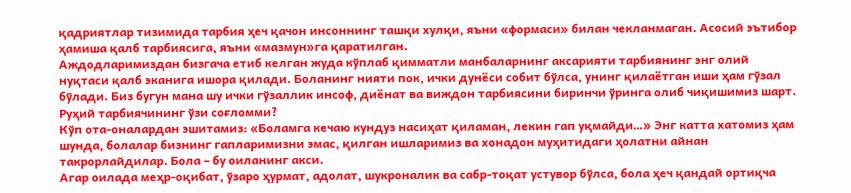қадриятлар тизимида тарбия ҳеч қачон инсоннинг ташқи хулқи, яъни «формаси» билан чекланмаган. Асосий эътибор ҳамиша қалб тарбиясига, яъни «мазмун»га қаратилган.
Аждодларимиздан бизгача етиб келган жуда кўплаб қимматли манбаларнинг аксарияти тарбиянинг энг олий нуқтаси қалб эканига ишора қилади. Боланинг нияти пок, ички дунёси собит бўлса, унинг қилаётган иши ҳам гўзал бўлади. Биз бугун мана шу ички гўзаллик инсоф, диёнат ва виждон тарбиясини биринчи ўринга олиб чиқишимиз шарт.
Руҳий тарбиячининг ўзи соғломми?
Кўп ота-оналардан эшитамиз: «Боламга кечаю кундуз насиҳат қиламан, лекин гап уқмайди…» Энг катта хатомиз ҳам шунда, болалар бизнинг гапларимизни эмас, қилган ишларимиз ва хонадон муҳитидаги ҳолатни айнан такрорлайдилар. Бола – бу оиланинг акси.
Агар оилада меҳр-оқибат, ўзаро ҳурмат, адолат, шукроналик ва сабр-тоқат устувор бўлса, бола ҳеч қандай ортиқча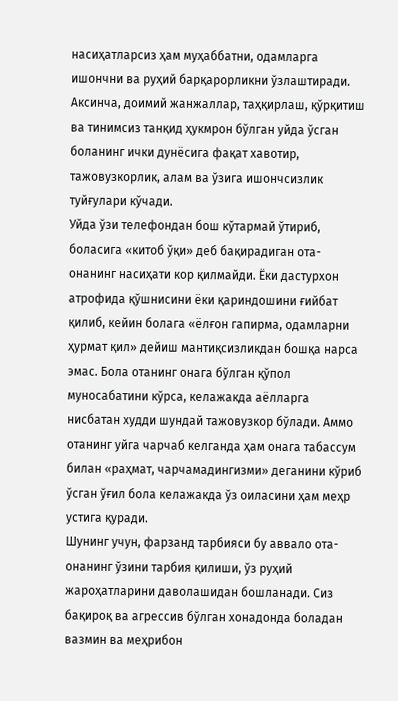насиҳатларсиз ҳам муҳаббатни, одамларга ишончни ва руҳий барқарорликни ўзлаштиради. Аксинча, доимий жанжаллар, таҳқирлаш, қўрқитиш ва тинимсиз танқид ҳукмрон бўлган уйда ўсган боланинг ички дунёсига фақат хавотир, тажовузкорлик, алам ва ўзига ишончсизлик туйғулари кўчади.
Уйда ўзи телефондан бош кўтармай ўтириб, боласига «китоб ўқи» деб бақирадиган ота-онанинг насиҳати кор қилмайди. Ёки дастурхон атрофида қўшнисини ёки қариндошини ғийбат қилиб, кейин болага «ёлғон гапирма, одамларни ҳурмат қил» дейиш мантиқсизликдан бошқа нарса эмас. Бола отанинг онага бўлган қўпол муносабатини кўрса, келажакда аёлларга нисбатан худди шундай тажовузкор бўлади. Аммо отанинг уйга чарчаб келганда ҳам онага табассум билан «раҳмат, чарчамадингизми» деганини кўриб ўсган ўғил бола келажакда ўз оиласини ҳам меҳр устига қуради.
Шунинг учун, фарзанд тарбияси бу аввало ота-онанинг ўзини тарбия қилиши, ўз руҳий жароҳатларини даволашидан бошланади. Сиз бақироқ ва агрессив бўлган хонадонда боладан вазмин ва меҳрибон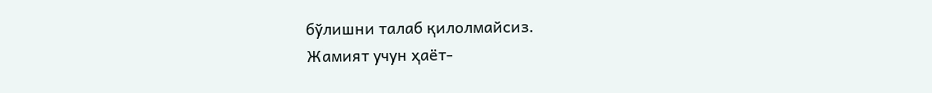бўлишни талаб қилолмайсиз.
Жамият учун ҳаёт-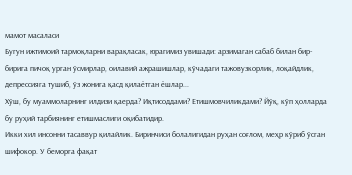мамот масаласи
Бугун ижтимоий тармоқларни варақласак, юрагимиз увишади: арзимаган сабаб билан бир-бирига пичоқ урган ўсмирлар, оилавий ажрашишлар, кўчадаги тажовузкорлик, лоқайдлик, депрессияга тушиб, ўз жонига қасд қилаётган ёшлар...
Хўш, бу муаммоларнинг илдизи қаерда? Иқтисоддами? Етишмовчиликдами? Йўқ, кўп ҳолларда бу руҳий тарбиянинг етишмаслиги оқибатидир.
Икки хил инсонни тасаввур қилайлик. Биринчиси болалигидан руҳан соғлом, меҳр кўриб ўсган шифокор. У беморга фақат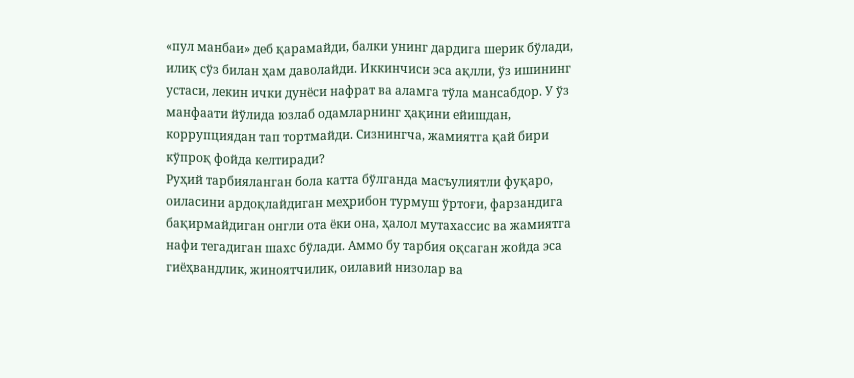«пул манбаи» деб қарамайди, балки унинг дардига шерик бўлади, илиқ сўз билан ҳам даволайди. Иккинчиси эса ақлли, ўз ишининг устаси, лекин ички дунёси нафрат ва аламга тўла мансабдор. У ўз манфаати йўлида юзлаб одамларнинг ҳақини ейишдан, коррупциядан тап тортмайди. Сизнингча, жамиятга қай бири кўпроқ фойда келтиради?
Руҳий тарбияланган бола катта бўлганда масъулиятли фуқаро, оиласини ардоқлайдиган меҳрибон турмуш ўртоғи, фарзандига бақирмайдиган онгли ота ёки она, ҳалол мутахассис ва жамиятга нафи тегадиган шахс бўлади. Аммо бу тарбия оқсаган жойда эса гиёҳвандлик, жиноятчилик, оилавий низолар ва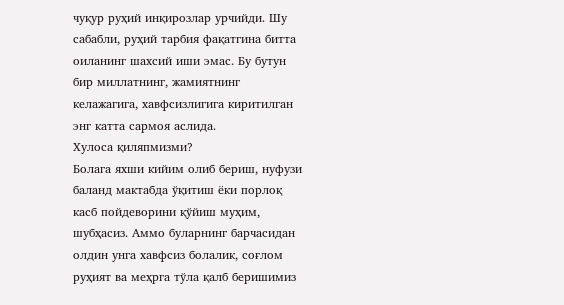чуқур руҳий инқирозлар урчийди. Шу сабабли, руҳий тарбия фақатгина битта оиланинг шахсий иши эмас. Бу бутун бир миллатнинг, жамиятнинг келажагига, хавфсизлигига киритилган энг катта сармоя аслида.
Хулоса қиляпмизми?
Болага яхши кийим олиб бериш, нуфузи баланд мактабда ўқитиш ёки порлоқ касб пойдеворини қўйиш муҳим, шубҳасиз. Аммо буларнинг барчасидан олдин унга хавфсиз болалик, соғлом руҳият ва меҳрга тўла қалб беришимиз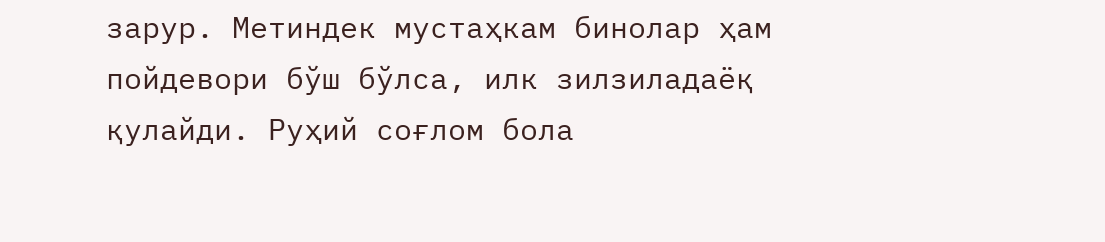зарур. Метиндек мустаҳкам бинолар ҳам пойдевори бўш бўлса, илк зилзиладаёқ қулайди. Руҳий соғлом бола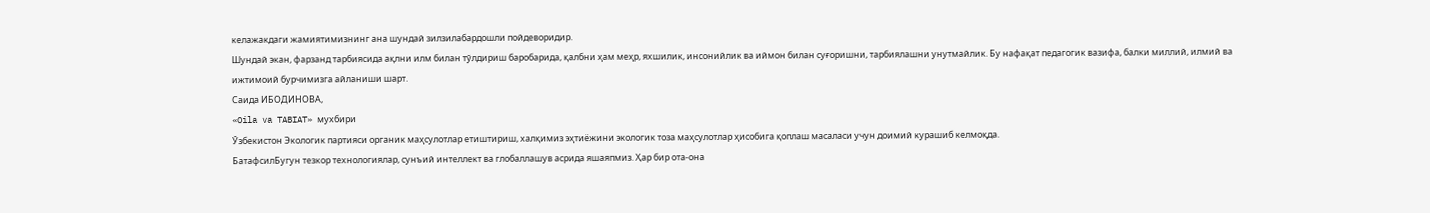келажакдаги жамиятимизнинг ана шундай зилзилабардошли пойдеворидир.
Шундай экан, фарзанд тарбиясида ақлни илм билан тўлдириш баробарида, қалбни ҳам меҳр, яхшилик, инсонийлик ва иймон билан суғоришни, тарбиялашни унутмайлик. Бу нафақат педагогик вазифа, балки миллий, илмий ва ижтимоий бурчимизга айланиши шарт.
Саида ИБОДИНОВА,
«Oila va TABIAT» мухбири
Ўзбекистон Экологик партияси органик маҳсулотлар етиштириш, халқимиз эҳтиёжини экологик тоза маҳсулотлар ҳисобига қоплаш масаласи учун доимий курашиб келмоқда.
БатафсилБугун тезкор технологиялар, сунъий интеллект ва глобаллашув асрида яшаяпмиз. Ҳар бир ота-она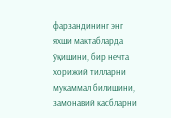фарзандининг энг яхши мактабларда ўқишини, бир нечта хорижий тилларни мукаммал билишини, замонавий касбларни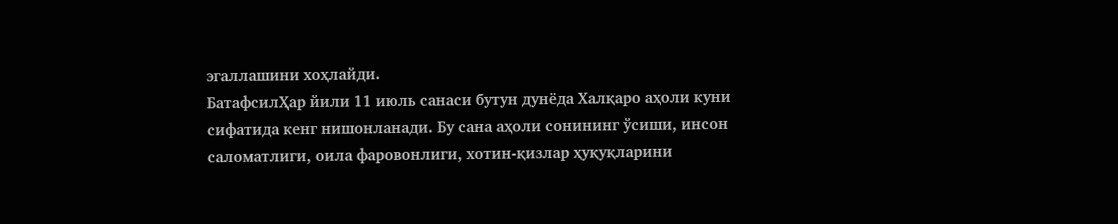эгаллашини хоҳлайди.
БатафсилҲар йили 11 июль санаси бутун дунёда Халқаро аҳоли куни сифатида кенг нишонланади. Бу сана аҳоли сонининг ўсиши, инсон саломатлиги, оила фаровонлиги, хотин-қизлар ҳуқуқларини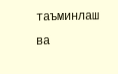таъминлаш ва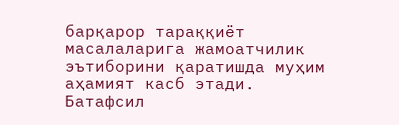барқарор тараққиёт масалаларига жамоатчилик эътиборини қаратишда муҳим аҳамият касб этади.
Батафсил